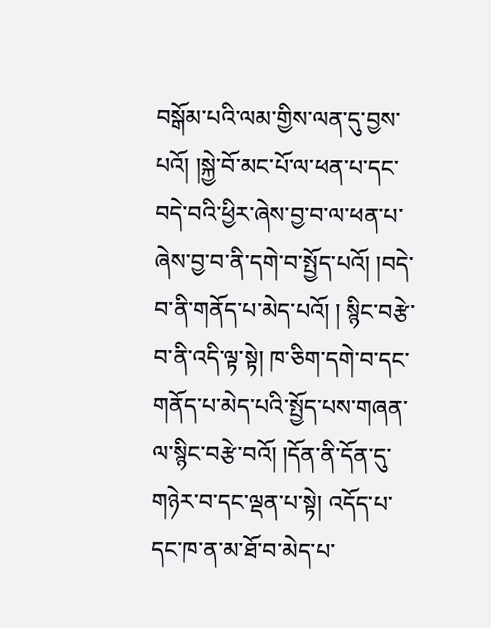བསྒོམ་པའི་ལམ་གྱིས་ལན་དུ་བྱས་པའོ། །སྐྱེ་བོ་མང་པོ་ལ་ཕན་པ་དང་བདེ་བའི་ཕྱིར་ཞེས་བྱ་བ་ལ་ཕན་པ་ཞེས་བྱ་བ་ནི་དགེ་བ་སྤྱོད་པའོ། །བདེ་བ་ནི་གནོད་པ་མེད་པའོ། ། སྙིང་བརྩེ་བ་ནི་འདི་ལྟ་སྟེ། ཁ་ཅིག་དགེ་བ་དང་གནོད་པ་མེད་པའི་སྤྱོད་པས་གཞན་ལ་སྙིང་བརྩེ་བའོ། །དོན་ནི་དོན་དུ་གཉེར་བ་དང་ལྡན་པ་སྟེ། འདོད་པ་དང་ཁ་ན་མ་ཐོ་བ་མེད་པ་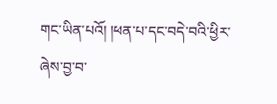གང་ཡིན་པའོ། །ཕན་པ་དང་བདེ་བའི་ཕྱིར་ཞེས་བྱ་བ་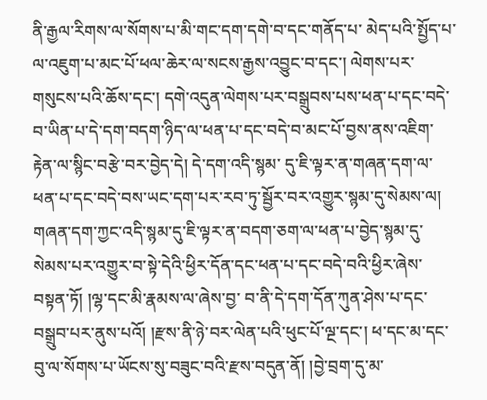ནི་རྒྱལ་རིགས་ལ་སོགས་པ་མི་གང་དག་དགེ་བ་དང་གནོད་པ་ མེད་པའི་སྤྱོད་པ་ལ་འཇུག་པ་མང་པོ་ཕལ་ཆེར་ལ་སངས་རྒྱས་འབྱུང་བ་དང་། ལེགས་པར་གསུངས་པའི་ཆོས་དང་། དགེ་འདུན་ལེགས་པར་བསྒྲུབས་པས་ཕན་པ་དང་བདེ་བ་ཡིན་པ་དེ་དག་བདག་ཉིད་ལ་ཕན་པ་དང་བདེ་བ་མང་པོ་བྱས་ནས་འཇིག་རྟེན་ལ་སྙིང་བརྩེ་བར་བྱེད་དེ། དེ་དག་འདི་སྙམ་ དུ་ཇི་ལྟར་ན་གཞན་དག་ལ་ཕན་པ་དང་བདེ་བས་ཡང་དག་པར་རབ་ཏུ་སྦྱོར་བར་འགྱུར་སྙམ་དུ་སེམས་ལ། གཞན་དག་ཀྱང་འདི་སྙམ་དུ་ཇི་ལྟར་ན་བདག་ཅག་ལ་ཕན་པ་བྱེད་སྙམ་དུ་སེམས་པར་འགྱུར་བ་སྟེ་དེའི་ཕྱིར་དོན་དང་ཕན་པ་དང་བདེ་བའི་ཕྱིར་ཞེས་བསྟན་ཏོ། །ལྷ་དང་མི་རྣམས་ལ་ཞེས་བྱ་ བ་ནི་དེ་དག་དོན་ཀུན་ཤེས་པ་དང་བསྒྲུབ་པར་ནུས་པའོ། །རྫས་ནི་ཉེ་བར་ལེན་པའི་ཕུང་པོ་ལྔ་དང་། ཕ་དང་མ་དང་བུ་ལ་སོགས་པ་ཡོངས་སུ་བཟུང་བའི་རྫས་བདུན་ནོ། །བྱེ་བྲག་དུ་མ་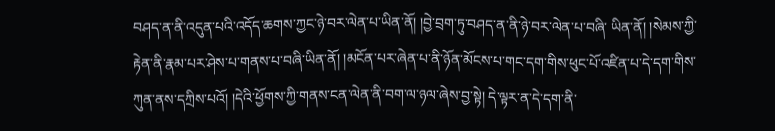བཤད་ན་ནི་འདུན་པའི་འདོད་ཆགས་ཀྱང་ཉེ་བར་ལེན་པ་ཡིན་ནོ། །བྱེ་བྲག་ཏུ་བཤད་ན་ནི་ཉེ་བར་ལེན་པ་བཞི་ ཡིན་ནོ། །སེམས་ཀྱི་རྟེན་ནི་རྣམ་པར་ཤེས་པ་གནས་པ་བཞི་ཡིན་ནོ། །མངོན་པར་ཞེན་པ་ནི་ཉོན་མོངས་པ་གང་དག་གིས་ཕུང་པོ་འཛིན་པ་དེ་དག་གིས་ཀུན་ནས་དཀྲིས་པའོ། །དེའི་ཕྱོགས་ཀྱི་གནས་ངན་ལེན་ནི་བག་ལ་ཉལ་ཞེས་བྱ་སྟེ། དེ་ལྟར་ན་དེ་དག་ནི་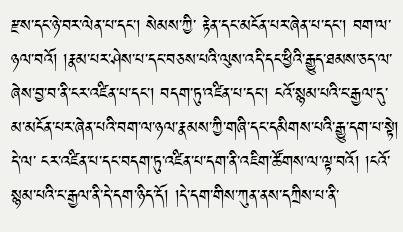རྫས་དང་ཉེ་བར་ལེན་པ་དང་། སེམས་ཀྱི་ རྟེན་དང་མངོན་པར་ཞེན་པ་དང་། བག་ལ་ཉལ་བའོ། །རྣམ་པར་ཤེས་པ་དང་བཅས་པའི་ལུས་འདི་དང་ཕྱིའི་རྒྱུད་ཐམས་ཅད་ལ་ཞེས་བྱ་བ་ནི་ངར་འཛིན་པ་དང་། བདག་ཏུ་འཛིན་པ་དང་། ངའོ་སྙམ་པའི་ང་རྒྱལ་དུ་མ་མངོན་པར་ཞེན་པའི་བག་ལ་ཉལ་རྣམས་ཀྱི་གཞི་དང་དམིགས་པའི་རྒྱུ་དག་པ་སྟེ། དེ་ལ་ ངར་འཛིན་པ་དང་བདག་ཏུ་འཛིན་པ་དག་ནི་འཇིག་ཚོགས་ལ་ལྟ་བའོ། །ངའོ་སྙམ་པའི་ང་རྒྱལ་ནི་དེ་དག་ཉིད་དོ། །དེ་དག་གིས་ཀུན་ནས་དཀྲིས་པ་ནི་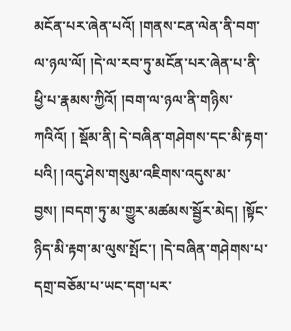མངོན་པར་ཞེན་པའོ། །གནས་ངན་ལེན་ནི་བག་ལ་ཉལ་ལོ། །དེ་ལ་རབ་ཏུ་མངོན་པར་ཞེན་པ་ནི་ཕྱི་པ་རྣམས་ཀྱིའོ། །བག་ལ་ཉལ་ནི་གཉིས་ཀའིའོ། ། སྡོམ་ནི། དེ་བཞིན་གཤེགས་དང་མི་རྟག་པའི། །འདུ་ཤེས་གསུམ་འཇིགས་འདུས་མ་བྱས། །བདག་ཏུ་མ་གྱུར་མཚམས་སྦྱོར་མེད། །སྟོང་ཉིད་མི་རྟག་མ་ལུས་སྤོང་། །དེ་བཞིན་གཤེགས་པ་དགྲ་བཅོམ་པ་ཡང་དག་པར་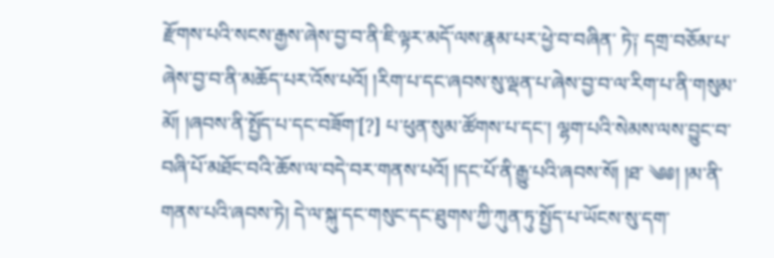རྫོགས་པའི་སངས་རྒྱས་ཞེས་བྱ་བ་ནི་ཇི་ལྟར་མདོ་ལས་རྣམ་པར་ཕྱེ་བ་བཞིན་ ཏེ༑ དགྲ་བཅོམ་པ་ཞེས་བྱ་བ་ནི་མཆོད་པར་འོས་པའོ། །རིག་པ་དང་ཞབས་སུ་ལྡན་པ་ཞེས་བྱ་བ་ལ་རིག་པ་ནི་གསུམ་མོ། །ཞབས་ནི་སྤྱོད་པ་དང་བཟོག་[?] པ་ཕུན་སུམ་ཚོགས་པ་དང་། ལྷག་པའི་སེམས་ལས་བྱུང་བ་བཞི་པོ་མཐོང་བའི་ཆོས་ལ་བདེ་བར་གནས་པའོ། །དང་པོ་ནི་རྒྱུ་པའི་ཞབས་སོ། །ཐ་ ༄༅། །མ་ནི་གནས་པའི་ཞབས་ཏེ། དེ་ལ་སྐུ་དང་གསུང་དང་ཐུགས་ཀྱི་ཀུན་ཏུ་སྤྱོད་པ་ཡོངས་སུ་དག་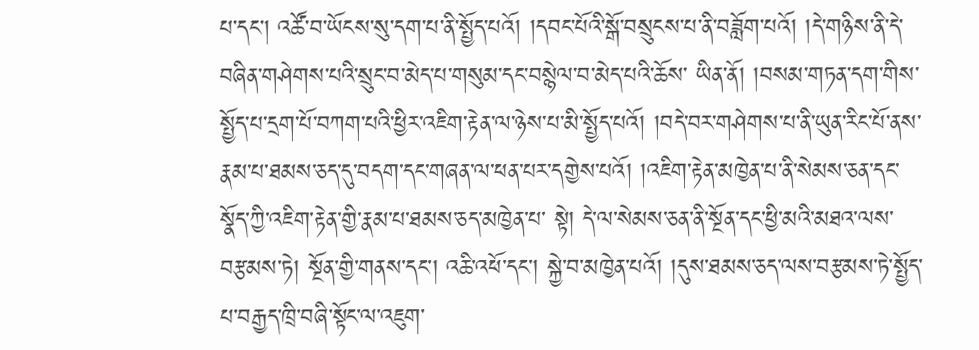པ་དང་། འཚོ་བ་ཡོངས་སུ་དག་པ་ནི་སྤྱོད་པའོ། །དབང་པོའི་སྒོ་བསྲུངས་པ་ནི་བཟློག་པའོ། །དེ་གཉིས་ནི་དེ་བཞིན་གཤེགས་པའི་སྲུང་བ་མེད་པ་གསུམ་དང་བསྙེལ་བ་མེད་པའི་ཆོས་ ཡིན་ནོ། །བསམ་གཏན་དག་གིས་སྤྱོད་པ་དྲག་པོ་བཀག་པའི་ཕྱིར་འཇིག་རྟེན་ལ་ཉེས་པ་མི་སྤྱོད་པའོ། །བདེ་བར་གཤེགས་པ་ནི་ཡུན་རིང་པོ་ནས་རྣམ་པ་ཐམས་ཅད་དུ་བདག་དང་གཞན་ལ་ཕན་པར་དགྱེས་པའོ། །འཇིག་རྟེན་མཁྱེན་པ་ནི་སེམས་ཅན་དང་སྣོད་ཀྱི་འཇིག་རྟེན་གྱི་རྣམ་པ་ཐམས་ཅད་མཁྱེན་པ་ སྟེ། དེ་ལ་སེམས་ཅན་ནི་སྔོན་དང་ཕྱི་མའི་མཐའ་ལས་བརྩམས་ཏེ། སྔོན་གྱི་གནས་དང་། འཆི་འཕོ་དང་། སྐྱེ་བ་མཁྱེན་པའོ། །དུས་ཐམས་ཅད་ལས་བརྩམས་ཏེ་སྤྱོད་པ་བརྒྱད་ཁྲི་བཞི་སྟོང་ལ་འཇུག་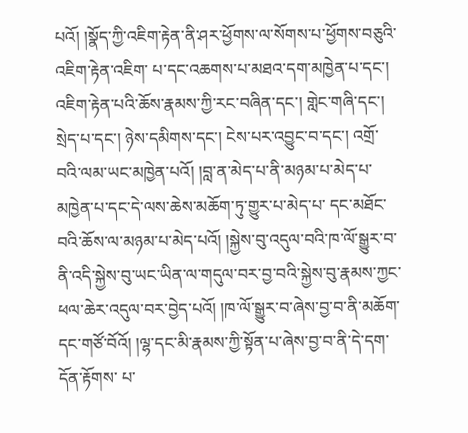པའོ། །སྣོད་ཀྱི་འཇིག་རྟེན་ནི་ཤར་ཕྱོགས་ལ་སོགས་པ་ཕྱོགས་བཅུའི་འཇིག་རྟེན་འཇིག་ པ་དང་འཆགས་པ་མཐའ་དག་མཁྱེན་པ་དང་། འཇིག་རྟེན་པའི་ཆོས་རྣམས་ཀྱི་རང་བཞིན་དང་། གླེང་གཞི་དང་། སྲེད་པ་དང་། ཉེས་དམིགས་དང་། ངེས་པར་འབྱུང་བ་དང་། འགྲོ་བའི་ལམ་ཡང་མཁྱེན་པའོ། །བླ་ན་མེད་པ་ནི་མཉམ་པ་མེད་པ་མཁྱེན་པ་དང་དེ་ལས་ཆེས་མཆོག་ཏུ་གྱུར་པ་མེད་པ་ དང་མཐོང་བའི་ཆོས་ལ་མཉམ་པ་མེད་པའོ། །སྐྱེས་བུ་འདུལ་བའི་ཁ་ལོ་སྒྱུར་བ་ནི་འདི་སྐྱེས་བུ་ཡང་ཡིན་ལ་གདུལ་བར་བྱ་བའི་སྐྱེས་བུ་རྣམས་ཀྱང་ཕལ་ཆེར་འདུལ་བར་བྱེད་པའོ། །ཁ་ལོ་སྒྱུར་བ་ཞེས་བྱ་བ་ནི་མཆོག་དང་གཙོ་བོའོ། །ལྷ་དང་མི་རྣམས་ཀྱི་སྟོན་པ་ཞེས་བྱ་བ་ནི་དེ་དག་དོན་རྟོགས་ པ་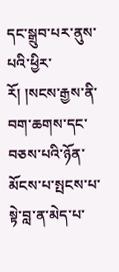དང་སྒྲུབ་པར་ནུས་པའི་ཕྱིར་རོ། །སངས་རྒྱས་ནི་བག་ཆགས་དང་བཅས་པའི་ཉོན་མོངས་པ་སྤངས་པ་སྟེ་བླ་ན་མེད་པ་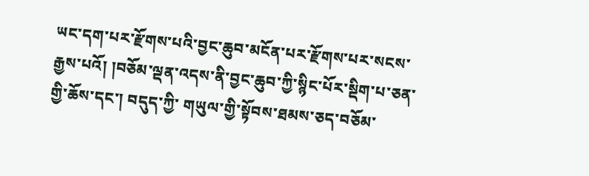ཡང་དག་པར་རྫོགས་པའི་བྱང་ཆུབ་མངོན་པར་རྫོགས་པར་སངས་རྒྱས་པའོ། །བཅོམ་ལྡན་འདས་ནི་བྱང་ཆུབ་ཀྱི་སྙིང་པོར་སྡིག་པ་ཅན་གྱི་ཆོས་དང་། བདུད་ཀྱི་ གཡུལ་གྱི་སྟོབས་ཐམས་ཅད་བཅོམ་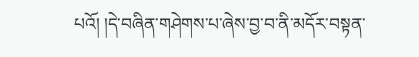པའོ། །དེ་བཞིན་གཤེགས་པ་ཞེས་བྱ་བ་ནི་མདོར་བསྟན་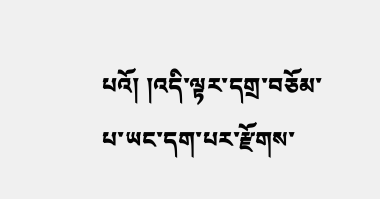པའོ། །འདི་ལྟར་དགྲ་བཅོམ་པ་ཡང་དག་པར་རྫོགས་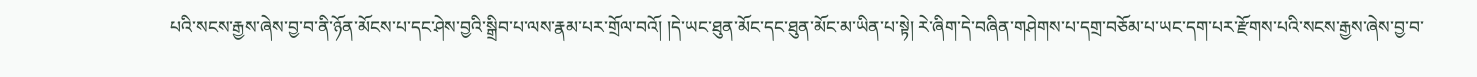པའི་སངས་རྒྱས་ཞེས་བྱ་བ་ནི་ཉོན་མོངས་པ་དང་ཤེས་བྱའི་སྒྲིབ་པ་ལས་རྣམ་པར་གྲོལ་བའོ། །དེ་ཡང་ཐུན་མོང་དང་ཐུན་མོང་མ་ཡིན་པ་སྟེ། རེ་ཞིག་དེ་བཞིན་གཤེགས་པ་དགྲ་བཅོམ་པ་ཡང་དག་པར་རྫོགས་པའི་སངས་རྒྱས་ཞེས་བྱ་བ་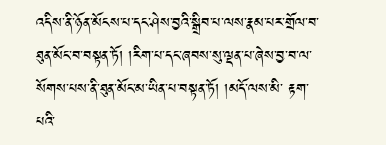འདིས་ནི་ཉོན་མོངས་པ་དང་ཤེས་བྱའི་སྒྲིབ་པ་ལས་རྣམ་པར་གྲོལ་བ་ཐུན་མོང་བ་བསྟན་ཏོ། །རིག་པ་དང་ཞབས་སུ་ལྡན་པ་ཞེས་བྱ་བ་ལ་སོགས་པས་ནི་ཐུན་མོང་མ་ཡིན་པ་བསྟན་ཏོ། །མདོ་ལས་མི་ རྟག་པའི་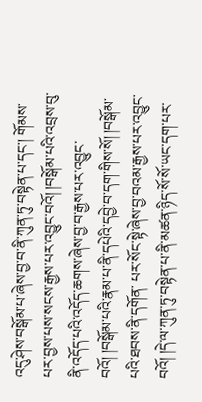འདུ་ཤེས་བསྒོམ་པ་ཞེས་བྱ་བ་ནི་ཀུན་ཏུ་བསྟེན་པ་དང་། གོམས་པར་བྱས་པས་སངས་རྒྱས་པར་འབྱུང་བའོ། །བསྒོམ་པའི་འབྲས་བུ་ནི་འདོད་པའི་འདོད་ཆགས་ཞེས་བྱ་བ་རྒྱས་པར་འབྱུང་བའོ། །བསྒོམ་པའི་རྣམ་པ་ནི་དཔེའི་དབྱེ་བ་དག་གིས་སོ། །བསྒོམ་པའི་ཐབས་ནི་དགོན་ པར་སོང་སྟེ་ཞེས་བྱ་བའམ་རྒྱས་པར་འབྱུང་བའོ། །དེ་ལ་ཀུན་ཏུ་བསྟེན་པ་ནི་མཚན་ཉིད་སོ་སོ་ཡང་དག་པར་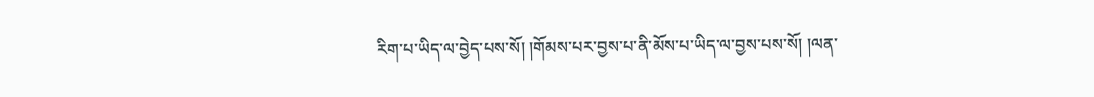རིག་པ་ཡིད་ལ་བྱེད་པས་སོ། །གོམས་པར་བྱས་པ་ནི་མོས་པ་ཡིད་ལ་བྱས་པས་སོ། །ལན་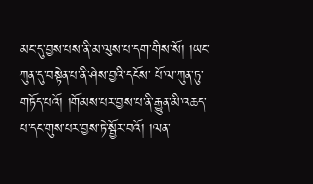མང་དུ་བྱས་པས་ནི་མ་ལུས་པ་དག་གིས་སོ། །ཡང་ཀུན་དུ་བསྟེན་པ་ནི་ཤེས་བྱའི་དངོས་ པོ་ལ་ཀུན་ཏུ་གཏོད་པའོ། །གོམས་པར་བྱས་པ་ནི་རྒྱུན་མི་འཆད་པ་དང་གུས་པར་བྱས་ཏེ་སྦྱོར་བའོ། །ལན་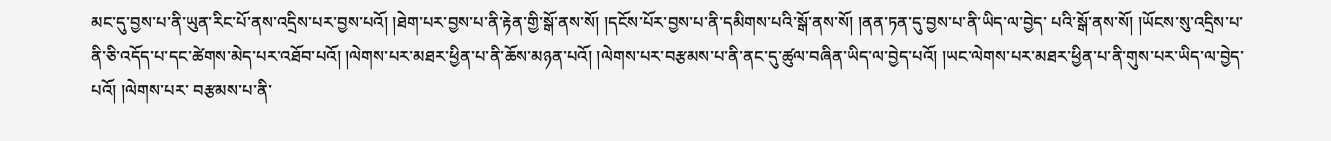མང་དུ་བྱས་པ་ནི་ཡུན་རིང་པོ་ནས་འདྲིས་པར་བྱས་པའོ། །ཐེག་པར་བྱས་པ་ནི་རྟེན་གྱི་སྒོ་ནས་སོ། །དངོས་པོར་བྱས་པ་ནི་དམིགས་པའི་སྒོ་ནས་སོ། །ནན་ཏན་དུ་བྱས་པ་ནི་ཡིད་ལ་བྱེད་ པའི་སྒོ་ནས་སོ། །ཡོངས་སུ་འདྲིས་པ་ནི་ཅི་འདོད་པ་དང་ཚེགས་མེད་པར་འཐོབ་པའོ། །ལེགས་པར་མཐར་ཕྱིན་པ་ནི་ཆོས་མཉན་པའོ། །ལེགས་པར་བརྩམས་པ་ནི་ནང་དུ་ཚུལ་བཞིན་ཡིད་ལ་བྱེད་པའོ། །ཡང་ལེགས་པར་མཐར་ཕྱིན་པ་ནི་གུས་པར་ཡིད་ལ་བྱེད་པའོ། །ལེགས་པར་ བརྩམས་པ་ནི་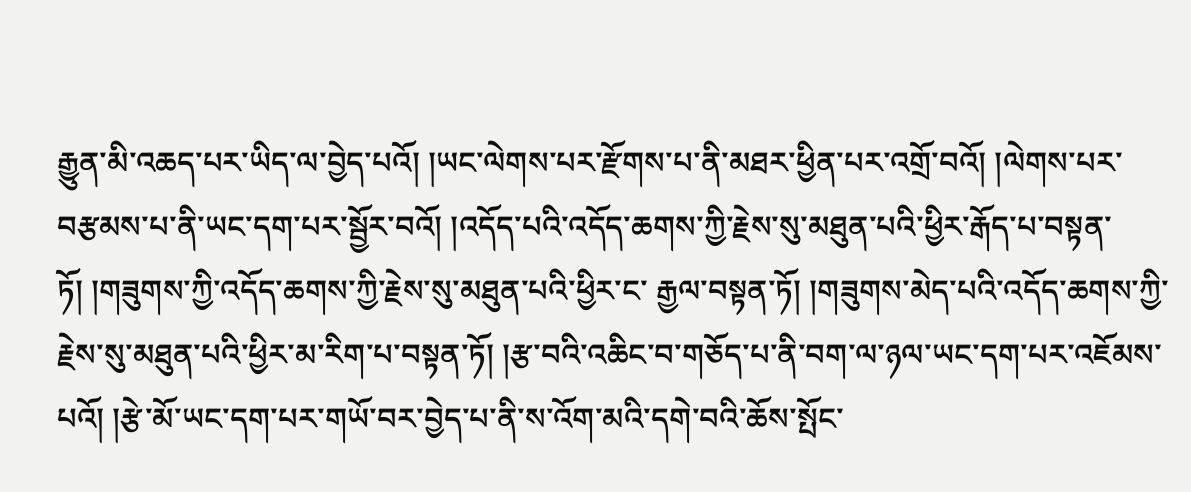རྒྱུན་མི་འཆད་པར་ཡིད་ལ་བྱེད་པའོ། །ཡང་ལེགས་པར་རྫོགས་པ་ནི་མཐར་ཕྱིན་པར་འགྲོ་བའོ། །ལེགས་པར་བརྩམས་པ་ནི་ཡང་དག་པར་སྦྱོར་བའོ། །འདོད་པའི་འདོད་ཆགས་ཀྱི་རྗེས་སུ་མཐུན་པའི་ཕྱིར་རྒོད་པ་བསྟན་ཏོ། །གཟུགས་ཀྱི་འདོད་ཆགས་ཀྱི་རྗེས་སུ་མཐུན་པའི་ཕྱིར་ང་ རྒྱལ་བསྟན་ཏོ། །གཟུགས་མེད་པའི་འདོད་ཆགས་ཀྱི་རྗེས་སུ་མཐུན་པའི་ཕྱིར་མ་རིག་པ་བསྟན་ཏོ། །རྩ་བའི་འཆིང་བ་གཅོད་པ་ནི་བག་ལ་ཉལ་ཡང་དག་པར་འཇོམས་པའོ། །རྩེ་མོ་ཡང་དག་པར་གཡོ་བར་བྱེད་པ་ནི་ས་འོག་མའི་དགེ་བའི་ཆོས་སྤོང་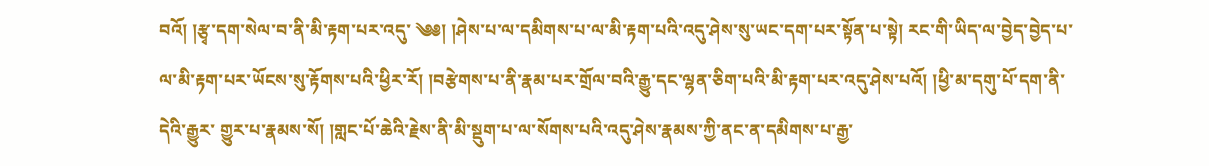བའོ། །རྩྭ་དག་སེལ་བ་ནི་མི་རྟག་པར་འདུ་ ༄༅། །ཤེས་པ་ལ་དམིགས་པ་ལ་མི་རྟག་པའི་འདུ་ཤེས་སུ་ཡང་དག་པར་སྟོན་པ་སྟེ། རང་གི་ཡིད་ལ་བྱེད་བྱེད་པ་ལ་མི་རྟག་པར་ཡོངས་སུ་རྟོགས་པའི་ཕྱིར་རོ། །བརྩེགས་པ་ནི་རྣམ་པར་གྲོལ་བའི་རྒྱུ་དང་ལྷན་ཅིག་པའི་མི་རྟག་པར་འདུ་ཤེས་པའོ། །ཕྱི་མ་དགུ་པོ་དག་ནི་དེའི་རྒྱུར་ གྱུར་པ་རྣམས་སོ། །གླང་པོ་ཆེའི་རྗེས་ནི་མི་སྡུག་པ་ལ་སོགས་པའི་འདུ་ཤེས་རྣམས་ཀྱི་ནང་ན་དམིགས་པ་རྒྱ་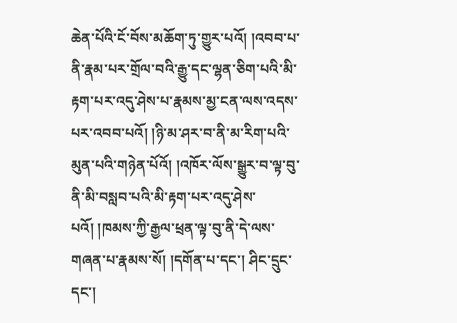ཆེན་པོའི་ངོ་བོས་མཆོག་ཏུ་གྱུར་པའོ། །འབབ་པ་ནི་རྣམ་པར་གྲོལ་བའི་རྒྱུ་དང་ལྷན་ཅིག་པའི་མི་རྟག་པར་འདུ་ཤེས་པ་རྣམས་མྱ་ངན་ལས་འདས་པར་འབབ་པའོ། །ཉི་མ་ཤར་བ་ནི་མ་རིག་པའི་ མུན་པའི་གཉེན་པོའོ། །འཁོར་ལོས་སྒྱུར་བ་ལྟ་བུ་ནི་མི་བསླབ་པའི་མི་རྟག་པར་འདུ་ཤེས་པའོ། །ཁམས་ཀྱི་རྒྱལ་ཕྲན་ལྟ་བུ་ནི་དེ་ལས་གཞན་པ་རྣམས་སོ། །དགོན་པ་དང་། ཤིང་དྲུང་དང་།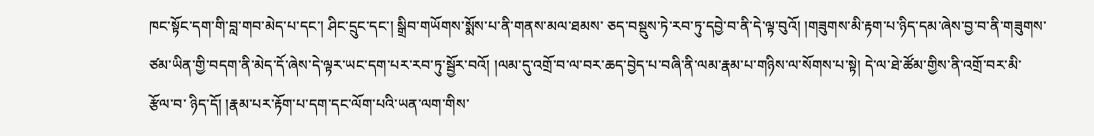ཁང་སྟོང་དག་གི་བླ་གབ་མེད་པ་དང་། ཤིང་དྲུང་དང་། སྒྲིབ་གཡོགས་སྨོས་པ་ནི་གནས་མལ་ཐམས་ ཅད་བསྡུས་ཏེ་རབ་ཏུ་དབྱེ་བ་ནི་དེ་ལྟ་བུའོ། །གཟུགས་མི་རྟག་པ་ཉིད་དམ་ཞེས་བྱ་བ་ནི་གཟུགས་ཙམ་ཡིན་གྱི་བདག་ནི་མེད་དོ་ཞེས་དེ་ལྟར་ཡང་དག་པར་རབ་ཏུ་སྦྱོར་བའོ། །ལམ་དུ་འགྲོ་བ་ལ་བར་ཆད་བྱེད་པ་བཞི་ནི་ལམ་རྣམ་པ་གཉིས་ལ་སོགས་པ་སྟེ། དེ་ལ་ཐེ་ཚོམ་གྱིས་ནི་འགྲོ་བར་མི་རྩོལ་བ་ ཉིད་དོ། །རྣམ་པར་རྟོག་པ་དག་དང་ལོག་པའི་ཡན་ལག་གིས་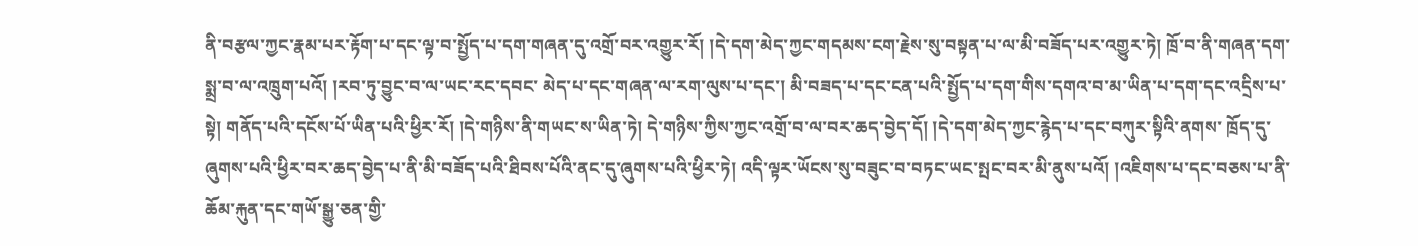ནི་བརྩལ་ཀྱང་རྣམ་པར་རྟོག་པ་དང་ལྟ་བ་སྤྱོད་པ་དག་གཞན་དུ་འགྲོ་བར་འགྱུར་རོ། །དེ་དག་མེད་ཀྱང་གདམས་ངག་རྗེས་སུ་བསྟན་པ་ལ་མི་བཟོད་པར་འགྱུར་ཏེ། ཁྲོ་བ་ནི་གཞན་དག་སྨྲ་བ་ལ་འཁྲུག་པའོ། །རབ་ཏུ་བྱུང་བ་ལ་ཡང་རང་དབང་ མེད་པ་དང་གཞན་ལ་རག་ལུས་པ་དང་། མི་བཟད་པ་དང་ངན་པའི་སྤྱོད་པ་དག་གིས་དགའ་བ་མ་ཡིན་པ་དག་དང་འདྲིས་པ་སྟེ། གནོད་པའི་དངོས་པོ་ཡིན་པའི་ཕྱིར་རོ། །དེ་གཉིས་ནི་གཡང་ས་ཡིན་ཏེ། དེ་གཉིས་ཀྱིས་ཀྱང་འགྲོ་བ་ལ་བར་ཆད་བྱེད་དོ། །དེ་དག་མེད་ཀྱང་རྙེད་པ་དང་བཀུར་སྟིའི་ནགས་ ཁྲོད་དུ་ཞུགས་པའི་ཕྱིར་བར་ཆད་བྱེད་པ་ནི་མི་བཟོད་པའི་ཐིབས་པོའི་ནང་དུ་ཞུགས་པའི་ཕྱིར་ཏེ། འདི་ལྟར་ཡོངས་སུ་བཟུང་བ་བཏང་ཡང་སྤང་བར་མི་ནུས་པའོ། །འཇིགས་པ་དང་བཅས་པ་ནི་ཆོམ་རྐུན་དང་གཡོ་སྒྱུ་ཅན་གྱི་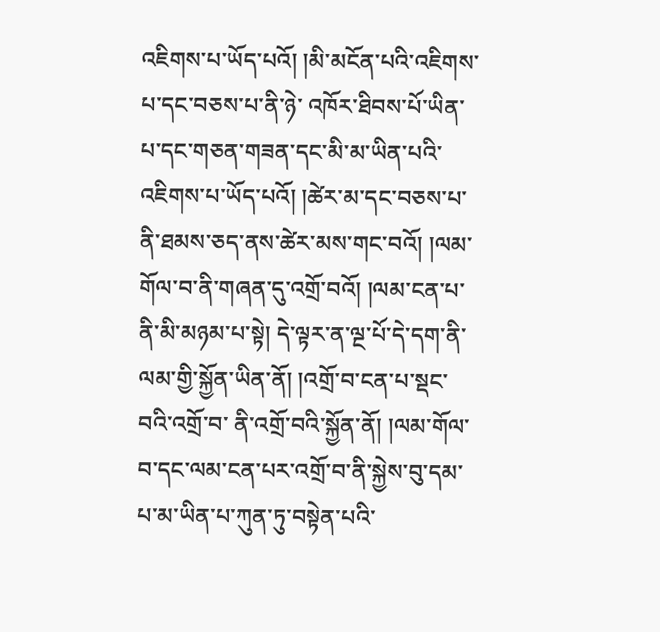འཇིགས་པ་ཡོད་པའོ། །མི་མངོན་པའི་འཇིགས་པ་དང་བཅས་པ་ནི་ཉེ་ འཁོར་ཐིབས་པོ་ཡིན་པ་དང་གཅན་གཟན་དང་མི་མ་ཡིན་པའི་འཇིགས་པ་ཡོད་པའོ། །ཚེར་མ་དང་བཅས་པ་ནི་ཐམས་ཅད་ནས་ཚེར་མས་གང་བའོ། །ལམ་གོལ་བ་ནི་གཞན་དུ་འགྲོ་བའོ། །ལམ་ངན་པ་ནི་མི་མཉམ་པ་སྟེ། དེ་ལྟར་ན་ལྔ་པོ་དེ་དག་ནི་ལམ་གྱི་སྐྱོན་ཡིན་ནོ། །འགྲོ་བ་ངན་པ་སྡང་བའི་འགྲོ་བ་ ནི་འགྲོ་བའི་སྐྱོན་ནོ། །ལམ་གོལ་བ་དང་ལམ་ངན་པར་འགྲོ་བ་ནི་སྐྱེས་བུ་དམ་པ་མ་ཡིན་པ་ཀུན་ཏུ་བསྟེན་པའི་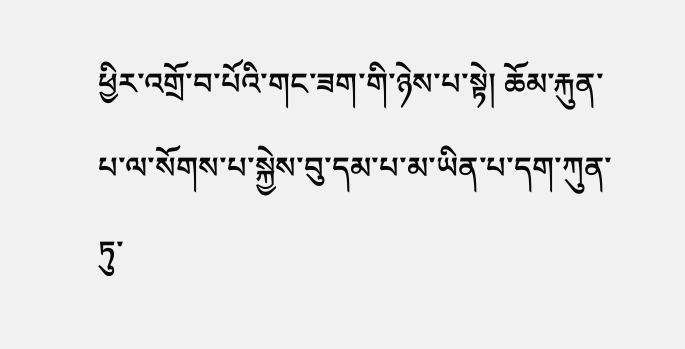ཕྱིར་འགྲོ་བ་པོའི་གང་ཟག་གི་ཉེས་པ་སྟེ། ཆོམ་རྐུན་པ་ལ་སོགས་པ་སྐྱེས་བུ་དམ་པ་མ་ཡིན་པ་དག་ཀུན་ཏུ་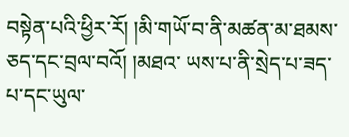བསྟེན་པའི་ཕྱིར་རོ། །མི་གཡོ་བ་ནི་མཚན་མ་ཐམས་ཅད་དང་བྲལ་བའོ། །མཐའ་ ཡས་པ་ནི་སྲེད་པ་ཟད་པ་དང་ཡུལ་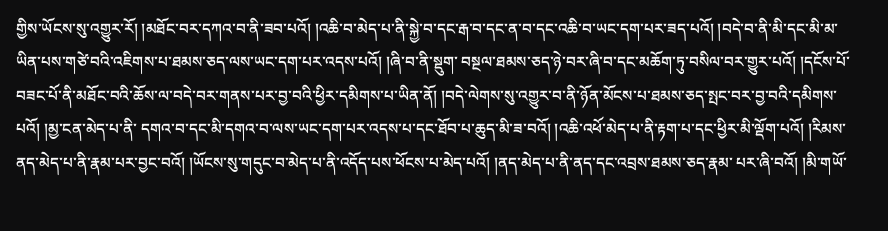གྱིས་ཡོངས་སུ་འགྱུར་རོ། །མཐོང་བར་དཀའ་བ་ནི་ཟབ་པའོ། །འཆི་བ་མེད་པ་ནི་སྐྱེ་བ་དང་རྒ་བ་དང་ན་བ་དང་འཆི་བ་ཡང་དག་པར་ཟད་པའོ། །བདེ་བ་ནི་མི་དང་མི་མ་ཡིན་པས་གཙེ་བའི་འཇིགས་པ་ཐམས་ཅད་ལས་ཡང་དག་པར་འདས་པའོ། །ཞི་བ་ནི་སྡུག་ བསྔལ་ཐམས་ཅད་ཉེ་བར་ཞི་བ་དང་མཆོག་ཏུ་བསིལ་བར་གྱུར་པའོ། །དངོས་པོ་བཟང་པོ་ནི་མཐོང་བའི་ཆོས་ལ་བདེ་བར་གནས་པར་བྱ་བའི་ཕྱིར་དམིགས་པ་ཡིན་ནོ། །བདེ་ལེགས་སུ་འགྱུར་བ་ནི་ཉོན་མོངས་པ་ཐམས་ཅད་སྤང་བར་བྱ་བའི་དམིགས་པའོ། །མྱ་ངན་མེད་པ་ནི་ དགའ་བ་དང་མི་དགའ་བ་ལས་ཡང་དག་པར་འདས་པ་དང་ཐོབ་པ་ཆུད་མི་ཟ་བའོ། །འཆི་འཕོ་མེད་པ་ནི་རྟག་པ་དང་ཕྱིར་མི་ལྡོག་པའོ། །རིམས་ནད་མེད་པ་ནི་རྣམ་པར་བྱང་བའོ། །ཡོངས་སུ་གདུང་བ་མེད་པ་ནི་འདོད་པས་ཕོངས་པ་མེད་པའོ། །ནད་མེད་པ་ནི་ནད་དང་འབྲས་ཐམས་ཅད་རྣམ་ པར་ཞི་བའོ། །མི་གཡོ་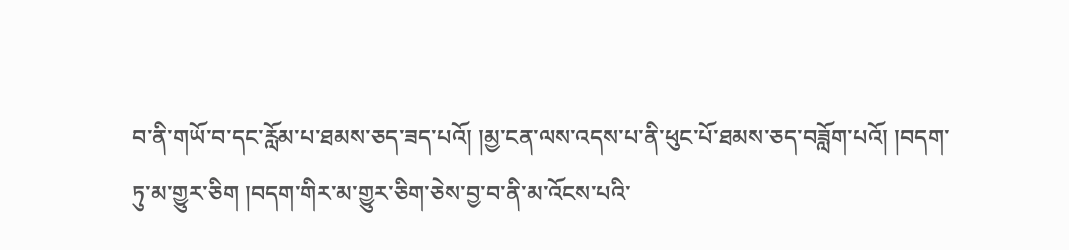བ་ནི་གཡོ་བ་དང་རློམ་པ་ཐམས་ཅད་ཟད་པའོ། །མྱ་ངན་ལས་འདས་པ་ནི་ཕུང་པོ་ཐམས་ཅད་བཟློག་པའོ། །བདག་ཏུ་མ་གྱུར་ཅིག །བདག་གིར་མ་གྱུར་ཅིག་ཅེས་བྱ་བ་ནི་མ་འོངས་པའི་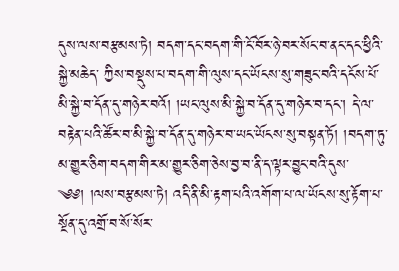དུས་ལས་བརྩམས་ཏེ། བདག་དང་བདག་གི་ངོ་བོར་ཉེ་བར་སོང་བ་ནང་དང་ཕྱིའི་སྐྱེ་མཆེད་ ཀྱིས་བསྡུས་པ་བདག་གི་ལུས་དང་ཡོངས་སུ་གཟུང་བའི་དངོས་པོ་མི་སྐྱེ་བ་དོན་དུ་གཉེར་བའོ། །ཡང་ལུས་མི་སྐྱེ་བ་དོན་དུ་གཉེར་བ་དང་། དེ་ལ་བརྟེན་པའི་ཚོར་བ་མི་སྐྱེ་བ་དོན་དུ་གཉེར་བ་ཡང་ཡོངས་སུ་བསྟན་ཏོ། །བདག་ཏུ་མ་གྱུར་ཅིག་བདག་གིར་མ་གྱུར་ཅིག་ཅེས་བྱ་བ་ནི་ད་ལྟར་བྱུང་བའི་དུས་ ༄༅། །ལས་བརྩམས་ཏེ། འདི་ནི་མི་རྟག་པའི་འགོག་པ་ལ་ཡོངས་སུ་རྟོག་པ་སྔོན་དུ་འགྲོ་བ་སོ་སོར་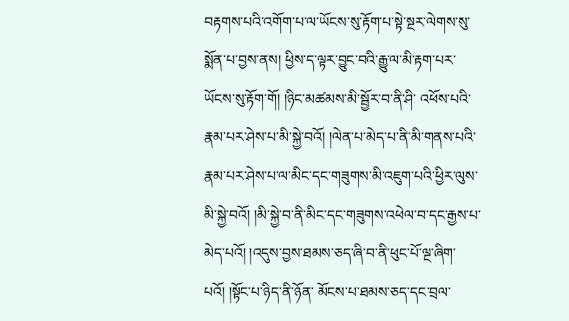བརྟགས་པའི་འགོག་པ་ལ་ཡོངས་སུ་རྟོག་པ་སྟེ་སྔར་ལེགས་སུ་སྨོན་པ་བྱས་ནས། ཕྱིས་ད་ལྟར་བྱུང་བའི་རྒྱུ་ལ་མི་རྟག་པར་ཡོངས་སུ་རྟོག་གོ། །ཉིང་མཚམས་མི་སྦྱོར་བ་ནི་ཤི་ འཕོས་པའི་རྣམ་པར་ཤེས་པ་མི་སྐྱེ་བའོ། །ལེན་པ་མེད་པ་ནི་མི་གནས་པའི་རྣམ་པར་ཤེས་པ་ལ་མིང་དང་གཟུགས་མི་འཇུག་པའི་ཕྱིར་ལུས་མི་སྐྱེ་བའོ། །མི་སྐྱེ་བ་ནི་མིང་དང་གཟུགས་འཕེལ་བ་དང་རྒྱས་པ་མེད་པའོ། །འདུས་བྱས་ཐམས་ཅད་ཞི་བ་ནི་ཕུང་པོ་ལྔ་ཞིག་པའོ། །སྟོང་པ་ཉིད་ནི་ཉོན་ མོངས་པ་ཐམས་ཅད་དང་བྲལ་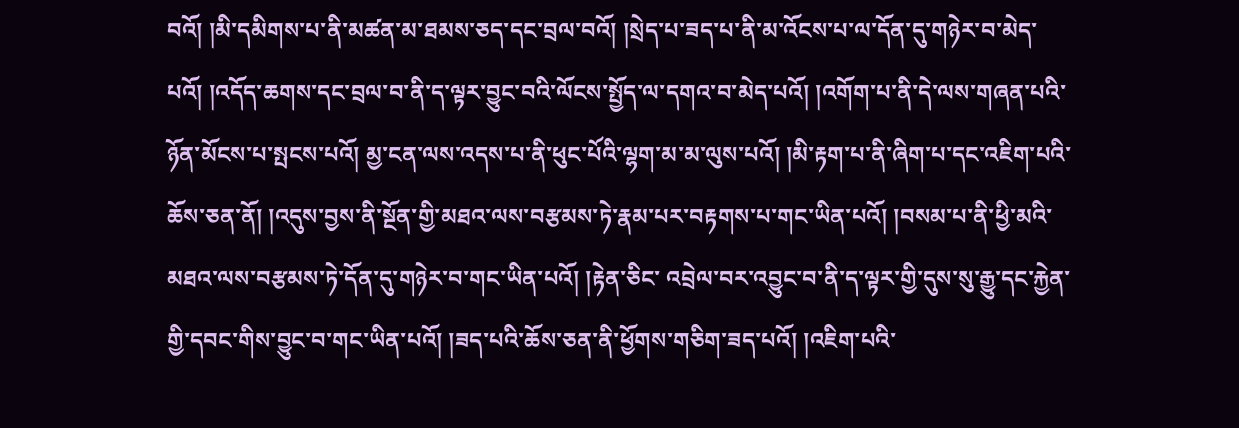བའོ། །མི་དམིགས་པ་ནི་མཚན་མ་ཐམས་ཅད་དང་བྲལ་བའོ། །སྲེད་པ་ཟད་པ་ནི་མ་འོངས་པ་ལ་དོན་དུ་གཉེར་བ་མེད་པའོ། །འདོད་ཆགས་དང་བྲལ་བ་ནི་ད་ལྟར་བྱུང་བའི་ལོངས་སྤྱོད་ལ་དགའ་བ་མེད་པའོ། །འགོག་པ་ནི་དེ་ལས་གཞན་པའི་ཉོན་མོངས་པ་སྤངས་པའོ། མྱ་ངན་ལས་འདས་པ་ནི་ཕུང་པོའི་ལྷག་མ་མ་ལུས་པའོ། །མི་རྟག་པ་ནི་ཞིག་པ་དང་འཇིག་པའི་ཆོས་ཅན་ནོ། །འདུས་བྱས་ནི་སྔོན་གྱི་མཐའ་ལས་བརྩམས་ཏེ་རྣམ་པར་བརྟགས་པ་གང་ཡིན་པའོ། །བསམ་པ་ནི་ཕྱི་མའི་མཐའ་ལས་བརྩམས་ཏེ་དོན་དུ་གཉེར་བ་གང་ཡིན་པའོ། །རྟེན་ཅིང་ འབྲེལ་བར་འབྱུང་བ་ནི་ད་ལྟར་གྱི་དུས་སུ་རྒྱུ་དང་རྐྱེན་གྱི་དབང་གིས་བྱུང་བ་གང་ཡིན་པའོ། །ཟད་པའི་ཆོས་ཅན་ནི་ཕྱོགས་གཅིག་ཟད་པའོ། །འཇིག་པའི་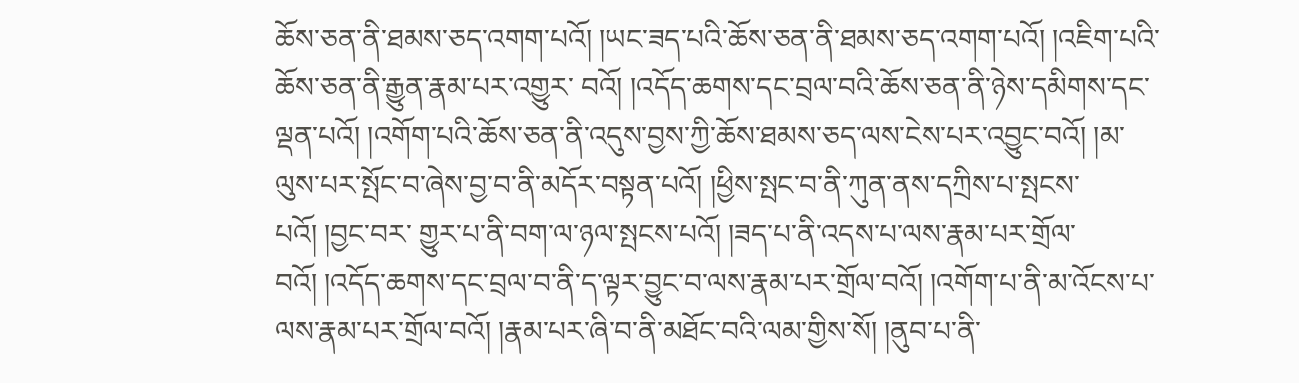ཆོས་ཅན་ནི་ཐམས་ཅད་འགག་པའོ། །ཡང་ཟད་པའི་ཆོས་ཅན་ནི་ཐམས་ཅད་འགག་པའོ། །འཇིག་པའི་ཆོས་ཅན་ནི་རྒྱུན་རྣམ་པར་འགྱུར་ བའོ། །འདོད་ཆགས་དང་བྲལ་བའི་ཆོས་ཅན་ནི་ཉེས་དམིགས་དང་ལྡན་པའོ། །འགོག་པའི་ཆོས་ཅན་ནི་འདུས་བྱས་ཀྱི་ཆོས་ཐམས་ཅད་ལས་ངེས་པར་འབྱུང་བའོ། །མ་ལུས་པར་སྤོང་བ་ཞེས་བྱ་བ་ནི་མདོར་བསྟན་པའོ། །ཕྱིས་སྤང་བ་ནི་ཀུན་ནས་དཀྲིས་པ་སྤངས་པའོ། །བྱང་བར་ གྱུར་པ་ནི་བག་ལ་ཉལ་སྤངས་པའོ། །ཟད་པ་ནི་འདས་པ་ལས་རྣམ་པར་གྲོལ་བའོ། །འདོད་ཆགས་དང་བྲལ་བ་ནི་ད་ལྟར་བྱུང་བ་ལས་རྣམ་པར་གྲོལ་བའོ། །འགོག་པ་ནི་མ་འོངས་པ་ལས་རྣམ་པར་གྲོལ་བའོ། །རྣམ་པར་ཞི་བ་ནི་མཐོང་བའི་ལམ་གྱིས་སོ། །ནུབ་པ་ནི་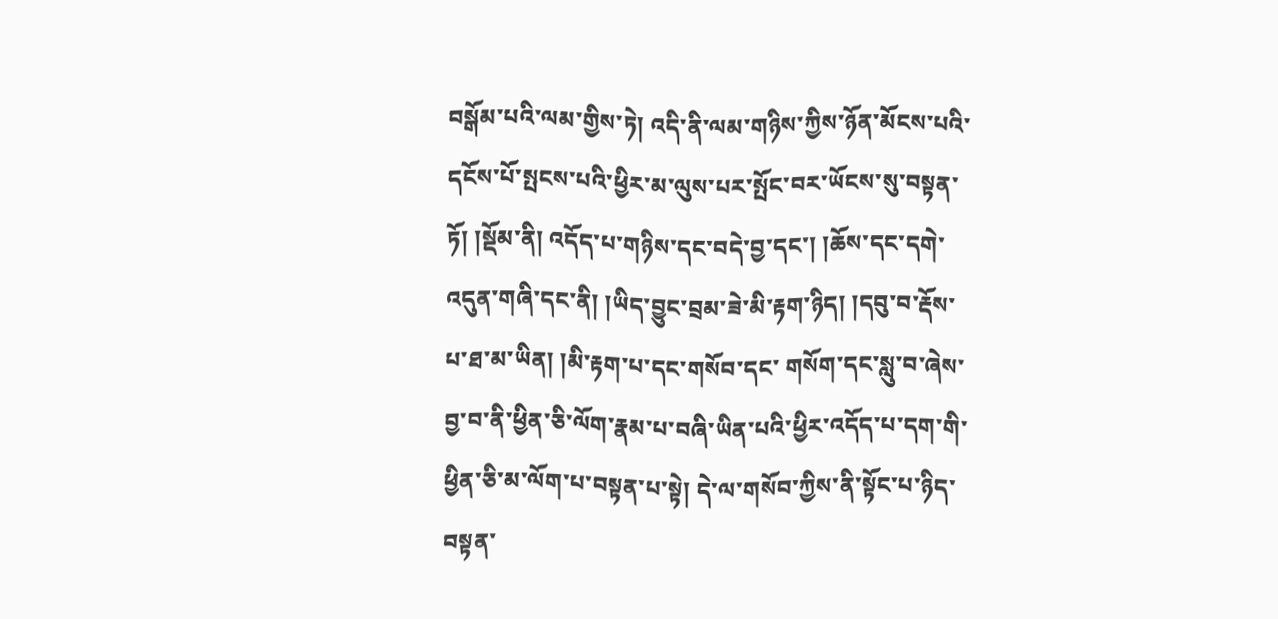བསྒོམ་པའི་ལམ་གྱིས་ཏེ། འདི་ནི་ལམ་གཉིས་ཀྱིས་ཉོན་མོངས་པའི་དངོས་པོ་སྤངས་པའི་ཕྱིར་མ་ལུས་པར་སྤོང་བར་ཡོངས་སུ་བསྟན་ཏོ། །སྡོམ་ནི། འདོད་པ་གཉིས་དང་བདེ་བྱ་དང་། །ཆོས་དང་དགེ་འདུན་གཞི་དང་ནི། །ཡིད་བྱུང་བྲམ་ཟེ་མི་རྟག་ཉིད། །དབུ་བ་རྡོས་པ་ཐ་མ་ཡིན། །མི་རྟག་པ་དང་གསོབ་དང་ གསོག་དང་སླུ་བ་ཞེས་བྱ་བ་ནི་ཕྱིན་ཅི་ལོག་རྣམ་པ་བཞི་ཡིན་པའི་ཕྱིར་འདོད་པ་དག་གི་ཕྱིན་ཅི་མ་ལོག་པ་བསྟན་པ་སྟེ། དེ་ལ་གསོབ་ཀྱིས་ནི་སྟོང་པ་ཉིད་བསྟན་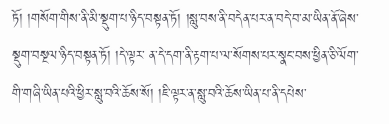ཏོ། །གསོག་གིས་ནི་མི་སྡུག་པ་ཉིད་བསྟན་ཏོ། །སླུ་བས་ནི་བདེན་པར་ན་བདེ་བ་མ་ཡིན་ནོ་ཞེས་སྡུག་བསྔལ་ཉིད་བསྟན་ཏོ། །དེ་ལྟར་ ན་དེ་དག་ནི་རྟག་པ་ལ་སོགས་པར་སྣང་བས་ཕྱིན་ཅི་ལོག་གི་གཞི་ཡིན་པའི་ཕྱིར་སླུ་བའི་ཆོས་སོ། །ཇི་ལྟར་ན་སླུ་བའི་ཆོས་ཡིན་པ་ནི་དཔེས་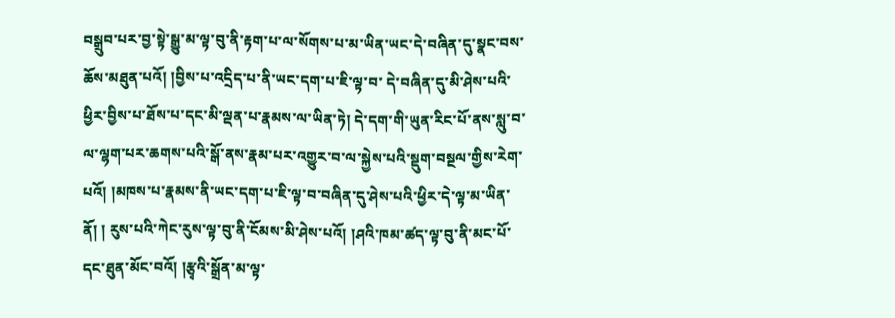བསྒྲུབ་པར་བྱ་སྟེ་སྒྱུ་མ་ལྟ་བུ་ནི་རྟག་པ་ལ་སོགས་པ་མ་ཡིན་ཡང་དེ་བཞིན་དུ་སྣང་བས་ཆོས་མཐུན་པའོ། །བྱིས་པ་འདྲིད་པ་ནི་ཡང་དག་པ་ཇི་ལྟ་བ་ དེ་བཞིན་དུ་མི་ཤེས་པའི་ཕྱིར་བྱིས་པ་ཐོས་པ་དང་མི་ལྡན་པ་རྣམས་ལ་ཡིན་ཏེ། དེ་དག་གི་ཡུན་རིང་པོ་ནས་སླུ་བ་ལ་ལྷག་པར་ཆགས་པའི་སྒོ་ནས་རྣམ་པར་འགྱུར་བ་ལ་སྐྱེས་པའི་སྡུག་བསྔལ་གྱིས་རེག་པའོ། །མཁས་པ་རྣམས་ནི་ཡང་དག་པ་ཇི་ལྟ་བ་བཞིན་དུ་ཤེས་པའི་ཕྱིར་དེ་ལྟ་མ་ཡིན་ནོ། ། རུས་པའི་ཀེང་རུས་ལྟ་བུ་ནི་ངོམས་མི་ཤེས་པའོ། །ཤའི་ཁམ་ཚད་ལྟ་བུ་ནི་མང་པོ་དང་ཐུན་མོང་བའོ། །རྩྭའི་སྒྲོན་མ་ལྟ་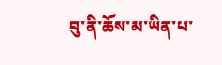བུ་ནི་ཆོས་མ་ཡིན་པ་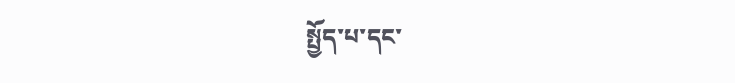སྤྱོད་པ་དང་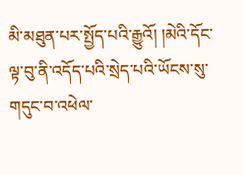མི་མཐུན་པར་སྤྱོད་པའི་རྒྱུའོ། །མེའི་དོང་ལྟ་བུ་ནི་འདོད་པའི་སྲེད་པའི་ཡོངས་སུ་གདུང་བ་འཕེལ་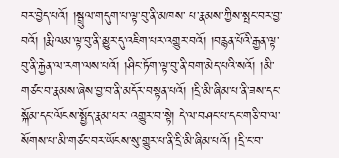བར་བྱེད་པའོ། །སྦྲུལ་གདུག་པ་ལྟ་བུ་ནི་མཁས་ པ་རྣམས་ཀྱིས་སྤང་བར་བྱ་བའོ། །རྨི་ལམ་ལྟ་བུ་ནི་མྱུར་དུ་འཇིག་པར་འགྱུར་བའོ། །བརྙན་པོའི་རྒྱན་ལྟ་བུ་ནི་རྐྱེན་ལ་རག་ལས་པའོ། །ཤིང་ཏོག་ལྟ་བུ་ནི་བག་མེད་པའི་སའོ། །མི་གཙང་བ་རྣམས་ཞེས་བྱ་བ་ནི་མདོར་བསྟན་པའོ། །དྲི་མི་ཞིམ་པ་ནི་ཟས་དང་སྐོམ་དང་ལོངས་སྤྱོད་རྣམ་པར་ འགྱུར་བ་སྟེ། དེ་ལ་བཤང་པ་དང་གཅི་བ་ལ་སོགས་པ་མི་གཙང་བར་ཡོངས་སུ་གྱུར་པ་ནི་དྲི་མི་ཞིམ་པའོ། །དྲི་ང་བ་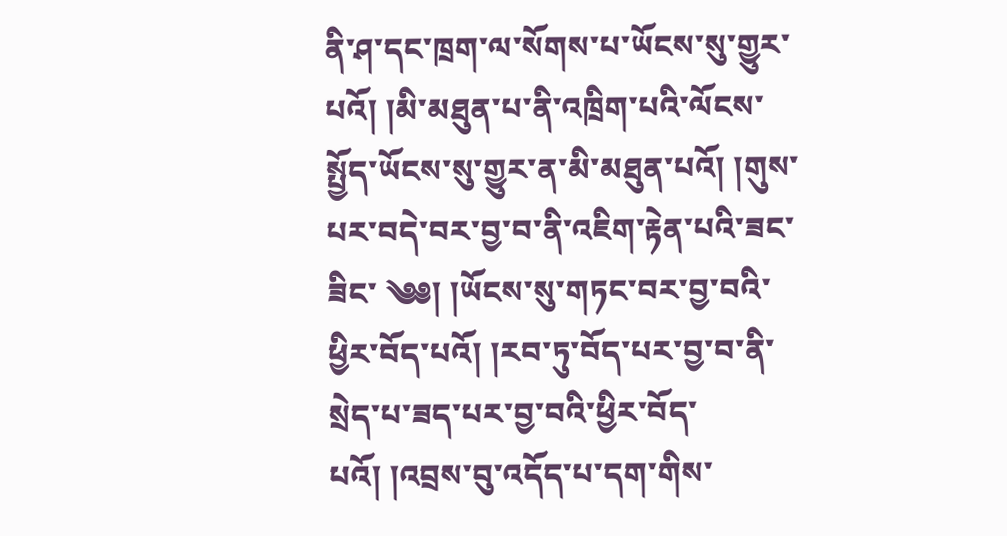ནི་ཤ་དང་ཁྲག་ལ་སོགས་པ་ཡོངས་སུ་གྱུར་པའོ། །མི་མཐུན་པ་ནི་འཁྲིག་པའི་ལོངས་སྤྱོད་ཡོངས་སུ་གྱུར་ན་མི་མཐུན་པའོ། །གུས་པར་བདེ་བར་བྱ་བ་ནི་འཇིག་རྟེན་པའི་ཟང་ཟིང་ ༄༅། །ཡོངས་སུ་གཏང་བར་བྱ་བའི་ཕྱིར་བོད་པའོ། །རབ་ཏུ་བོད་པར་བྱ་བ་ནི་སྲེད་པ་ཟད་པར་བྱ་བའི་ཕྱིར་བོད་པའོ། །འབྲས་བུ་འདོད་པ་དག་གིས་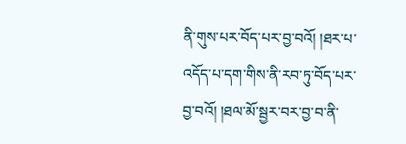ནི་གུས་པར་བོད་པར་བྱ་བའོ། །ཐར་པ་འདོད་པ་དག་གིས་ནི་རབ་ཏུ་བོད་པར་བྱ་བའོ། །ཐལ་མོ་སྦྱར་བར་བྱ་བ་ནི་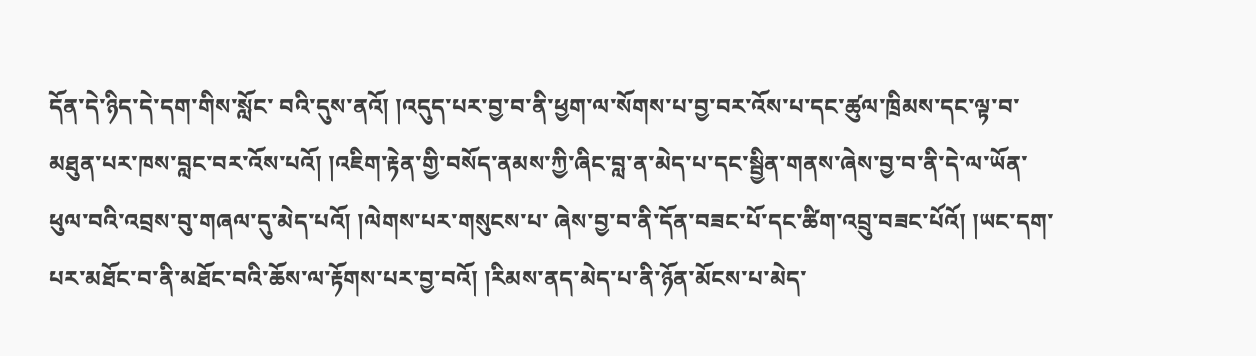དོན་དེ་ཉིད་དེ་དག་གིས་སློང་ བའི་དུས་ནའོ། །འདུད་པར་བྱ་བ་ནི་ཕྱག་ལ་སོགས་པ་བྱ་བར་འོས་པ་དང་ཚུལ་ཁྲིམས་དང་ལྟ་བ་མཐུན་པར་ཁས་བླང་བར་འོས་པའོ། །འཇིག་རྟེན་གྱི་བསོད་ནམས་ཀྱི་ཞིང་བླ་ན་མེད་པ་དང་སྦྱིན་གནས་ཞེས་བྱ་བ་ནི་དེ་ལ་ཡོན་ཕུལ་བའི་འབྲས་བུ་གཞལ་དུ་མེད་པའོ། །ལེགས་པར་གསུངས་པ་ ཞེས་བྱ་བ་ནི་དོན་བཟང་པོ་དང་ཚིག་འབྲུ་བཟང་པོའོ། །ཡང་དག་པར་མཐོང་བ་ནི་མཐོང་བའི་ཆོས་ལ་རྟོགས་པར་བྱ་བའོ། །རིམས་ནད་མེད་པ་ནི་ཉོན་མོངས་པ་མེད་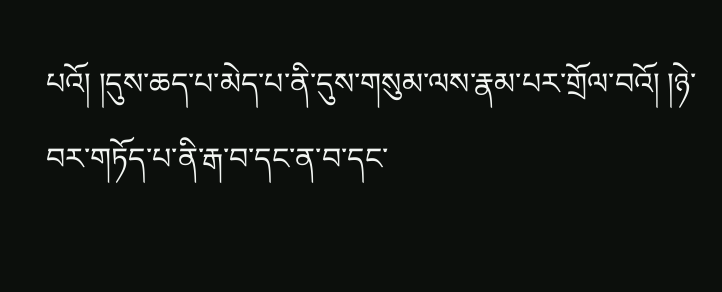པའོ། །དུས་ཆད་པ་མེད་པ་ནི་དུས་གསུམ་ལས་རྣམ་པར་གྲོལ་བའོ། །ཉེ་བར་གཏོད་པ་ནི་རྒ་བ་དང་ན་བ་དང་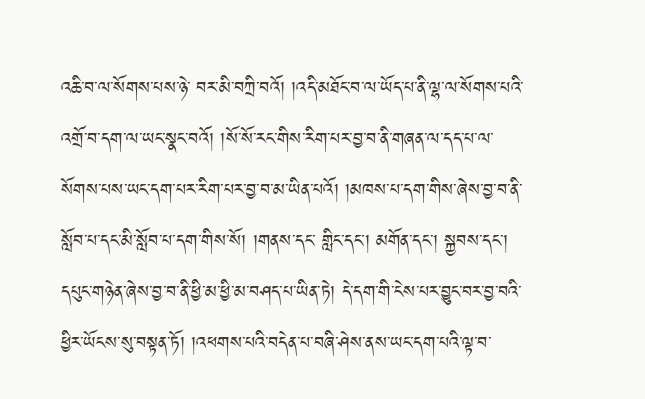འཆི་བ་ལ་སོགས་པས་ཉེ་ བར་མི་བཀྲི་བའོ། །འདི་མཐོང་བ་ལ་ཡོད་པ་ནི་ལྷ་ལ་སོགས་པའི་འགྲོ་བ་དག་ལ་ཡང་སྣང་བའོ། །སོ་སོ་རང་གིས་རིག་པར་བྱ་བ་ནི་གཞན་ལ་དད་པ་ལ་སོགས་པས་ཡང་དག་པར་རིག་པར་བྱ་བ་མ་ཡིན་པའོ། །མཁས་པ་དག་གིས་ཞེས་བྱ་བ་ནི་སློབ་པ་དང་མི་སློབ་པ་དག་གིས་སོ། །གནས་དང་ གླིང་དང་། མགོན་དང་། སྐྱབས་དང་། དཔུང་གཉེན་ཞེས་བྱ་བ་ནི་ཕྱི་མ་ཕྱི་མ་བཤད་པ་ཡིན་ཏེ། དེ་དག་གི་ངེས་པར་བྱུང་བར་བྱ་བའི་ཕྱིར་ཡོངས་སུ་བསྟན་ཏོ། །འཕགས་པའི་བདེན་པ་བཞི་ཤེས་ནས་ཡང་དག་པའི་ལྟ་བ་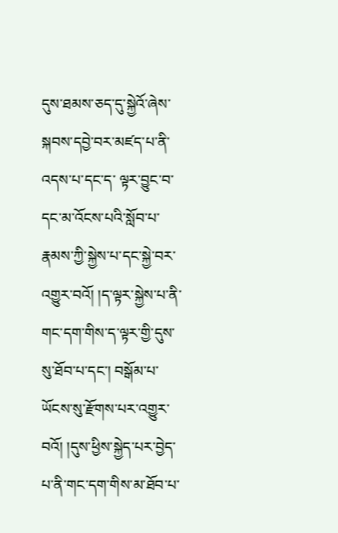དུས་ཐམས་ཅད་དུ་སྐྱེའོ་ཞེས་སྐབས་དབྱེ་བར་མཛད་པ་ནི་འདས་པ་དང་ད་ ལྟར་བྱུང་བ་དང་མ་འོངས་པའི་སློབ་པ་རྣམས་ཀྱི་སྐྱེས་པ་དང་སྐྱེ་བར་འགྱུར་བའོ། །ད་ལྟར་སྐྱེས་པ་ནི་གང་དག་གིས་ད་ལྟར་གྱི་དུས་སུ་ཐོབ་པ་དང་། བསྒོམ་པ་ཡོངས་སུ་རྫོགས་པར་འགྱུར་བའོ། །དུས་ཕྱིས་སྐྱེད་པར་བྱེད་པ་ནི་གང་དག་གིས་མ་ཐོབ་པ་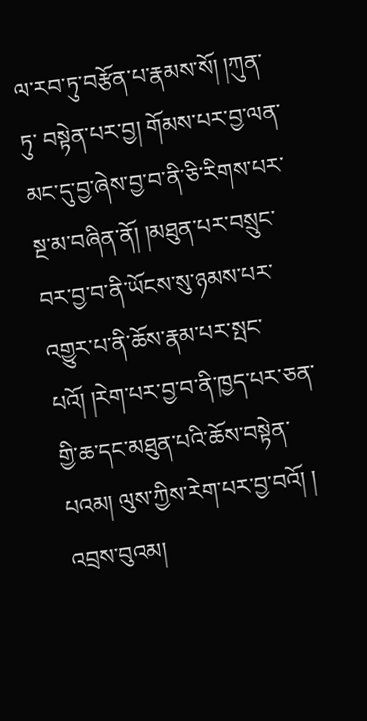ལ་རབ་ཏུ་བརྩོན་པ་རྣམས་སོ། །ཀུན་ཏུ་ བསྟེན་པར་བྱ། གོམས་པར་བྱ་ལན་མང་དུ་བྱ་ཞེས་བྱ་བ་ནི་ཅི་རིགས་པར་སྔ་མ་བཞིན་ནོ། །མཐུན་པར་བསྲུང་བར་བྱ་བ་ནི་ཡོངས་སུ་ཉམས་པར་འགྱུར་པ་ནི་ཆོས་རྣམ་པར་སྤང་པའོ། །རེག་པར་བྱ་བ་ནི་ཁྱད་པར་ཅན་གྱི་ཆ་དང་མཐུན་པའི་ཆོས་བསྟེན་པའམ། ལུས་ཀྱིས་རེག་པར་བྱ་བའོ། ། འབྲས་བུའམ།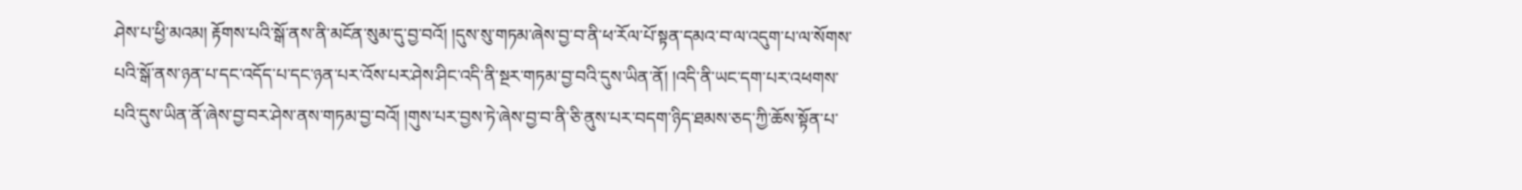ཤེས་པ་ཕྱི་མའམ། རྟོགས་པའི་སྒོ་ནས་ནི་མངོན་སུམ་དུ་བྱ་བའོ། །དུས་སུ་གཏམ་ཞེས་བྱ་བ་ནི་ཕ་རོལ་པོ་སྟན་དམའ་བ་ལ་འདུག་པ་ལ་སོགས་པའི་སྒོ་ནས་ཉན་པ་དང་འདོད་པ་དང་ཉན་པར་འོས་པར་ཤེས་ཤིང་འདི་ནི་སྔར་གཏམ་བྱ་བའི་དུས་ཡིན་ནོ། །འདི་ནི་ཡང་དག་པར་འཕགས་ པའི་དུས་ཡིན་ནོ་ཞེས་བྱ་བར་ཤེས་ནས་གཏམ་བྱ་བའོ། །གུས་པར་བྱས་ཏེ་ཞེས་བྱ་བ་ནི་ཅི་ནུས་པར་བདག་ཉིད་ཐམས་ཅད་ཀྱི་ཆོས་སྟོན་པ་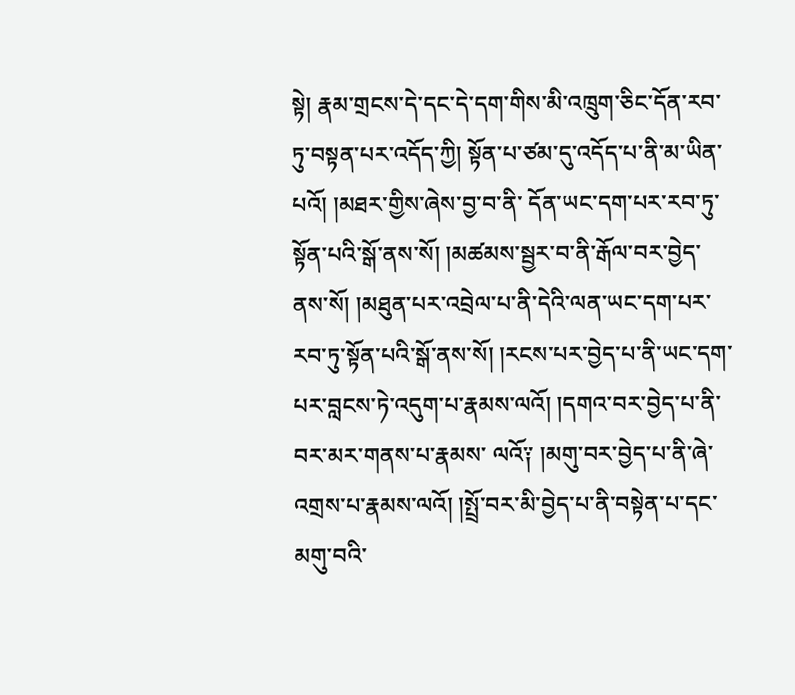སྟེ། རྣམ་གྲངས་དེ་དང་དེ་དག་གིས་མི་འཁྲུག་ཅིང་དོན་རབ་ཏུ་བསྟན་པར་འདོད་ཀྱི། སྟོན་པ་ཙམ་དུ་འདོད་པ་ནི་མ་ཡིན་པའོ། །མཐར་གྱིས་ཞེས་བྱ་བ་ནི་ དོན་ཡང་དག་པར་རབ་ཏུ་སྟོན་པའི་སྒོ་ནས་སོ། །མཚམས་སྦྱར་བ་ནི་རྒོལ་བར་བྱེད་ནས་སོ། །མཐུན་པར་འབྲེལ་པ་ནི་དེའི་ལན་ཡང་དག་པར་རབ་ཏུ་སྟོན་པའི་སྒོ་ནས་སོ། །རངས་པར་བྱེད་པ་ནི་ཡང་དག་པར་བླངས་ཏེ་འདུག་པ་རྣམས་ལའོ། །དགའ་བར་བྱེད་པ་ནི་བར་མར་གནས་པ་རྣམས་ ལའོ༑ །མགུ་བར་བྱེད་པ་ནི་ཞེ་འགྲས་པ་རྣམས་ལའོ། །སྤྲོ་བར་མི་བྱེད་པ་ནི་བསྟེན་པ་དང་མགུ་བའི་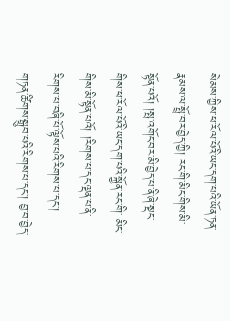སེམས་ཀྱིས་ཕ་རོལ་པོའི་ཡང་དག་པའི་ཡོན་ཏན་རྣམས་ལ་སྤྲོ་བར་བྱེད་ཀྱི། རང་གི་མིང་གིས་མི་སྟོན་པའོ། །སྤ་འགོང་བར་མི་བྱེད་པ་ནི་ཞེ་སྡང་གིས་ཕ་རོལ་པོའི་ཡང་དག་པའི་སྐྱོན་རང་གི་ མིང་གིས་མི་སྟོན་པའོ། །རིགས་པ་དང་ལྡན་པ་ནི་རིགས་པ་བཞི་པོ་ལྟོས་པའི་རིགས་པ་དང་། གཏན་ཚིགས་སྒྲུབ་པའི་རིགས་པ་དང་། བྱ་བ་བྱེད་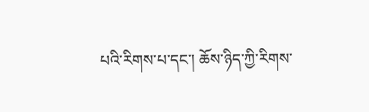པའི་རིགས་པ་དང་། ཆོས་ཉིད་ཀྱི་རིགས་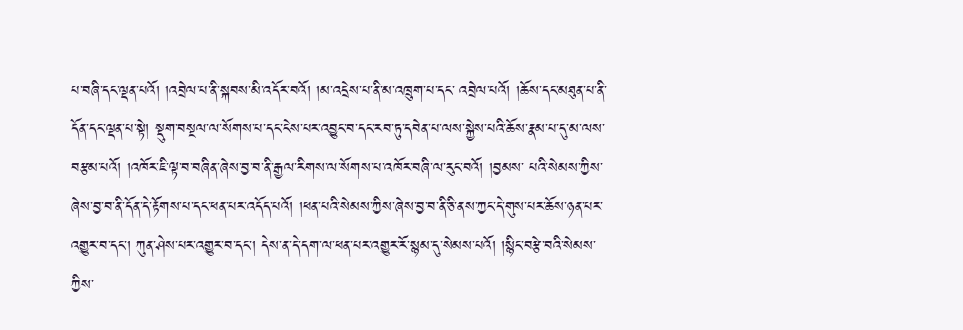པ་བཞི་དང་ལྡན་པའོ། །འབྲེལ་པ་ནི་སྐབས་མི་འདོར་བའོ། །མ་འདྲེས་པ་ནི་མ་འཁྲུག་པ་དང་ འབྲེལ་པའོ། །ཆོས་དང་མཐུན་པ་ནི་དོན་དང་ལྡན་པ་སྟེ། སྡུག་བསྔལ་ལ་སོགས་པ་དང་ངེས་པར་འབྱུང་བ་དང་རབ་ཏུ་དབེན་པ་ལས་སྐྱེས་པའི་ཆོས་རྣམ་པ་དུ་མ་ལས་བརྩམ་པའོ། །འཁོར་ཇི་ལྟ་བ་བཞིན་ཞེས་བྱ་བ་ནི་རྒྱལ་རིགས་ལ་སོགས་པ་འཁོར་བཞི་ལ་རུང་བའོ། །བྱམས་ པའི་སེམས་ཀྱིས་ཞེས་བྱ་བ་ནི་དོན་དེ་རྟོགས་པ་དང་ཕན་པར་འདོད་པའོ། །ཕན་པའི་སེམས་ཀྱིས་ཞེས་བྱ་བ་ནི་ཅི་ནས་ཀྱང་དེ་གུས་པར་ཆོས་ཉན་པར་འགྱུར་བ་དང་། ཀུན་ཤེས་པར་འགྱུར་བ་དང་། དེས་ན་དེ་དག་ལ་ཕན་པར་འགྱུར་རོ་སྙམ་དུ་སེམས་པའོ། །སྙིང་བརྩེ་བའི་སེམས་ཀྱིས་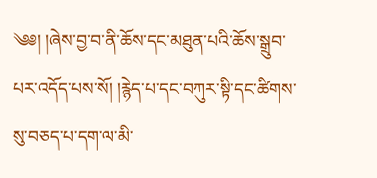༄༅། །ཞེས་བྱ་བ་ནི་ཆོས་དང་མཐུན་པའི་ཆོས་སྒྲུབ་པར་འདོད་པས་སོ། །རྙེད་པ་དང་བཀུར་སྟི་དང་ཚིགས་སུ་བཅད་པ་དག་ལ་མི་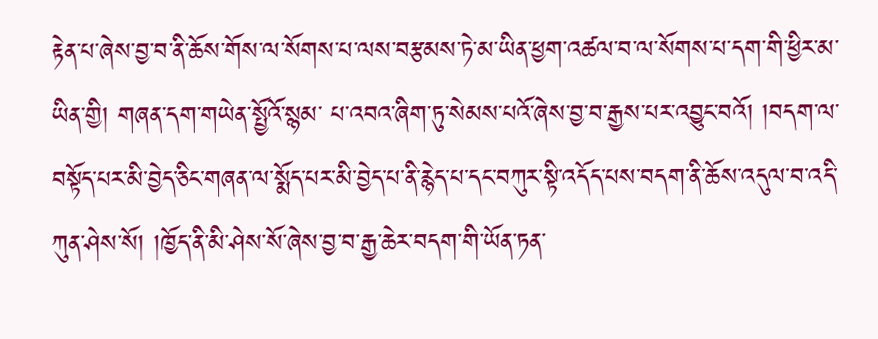རྟེན་པ་ཞེས་བྱ་བ་ནི་ཆོས་གོས་ལ་སོགས་པ་ལས་བརྩམས་ཏེ་མ་ཡིན་ཕྱག་འཚལ་བ་ལ་སོགས་པ་དག་གི་ཕྱིར་མ་ཡིན་གྱི། གཞན་དག་གཡེན་སྤྱོའོ་སྙམ་ པ་འབའ་ཞིག་ཏུ་སེམས་པའོ་ཞེས་བྱ་བ་རྒྱས་པར་འབྱུང་བའོ། །བདག་ལ་བསྟོད་པར་མི་བྱེད་ཅིང་གཞན་ལ་སྨོད་པར་མི་བྱེད་པ་ནི་རྙེད་པ་དང་བཀུར་སྟི་འདོད་པས་བདག་ནི་ཆོས་འདུལ་བ་འདི་ཀུན་ཤེས་སོ། །ཁྱོད་ནི་མི་ཤེས་སོ་ཞེས་བྱ་བ་རྒྱ་ཆེར་བདག་གི་ཡོན་ཏན་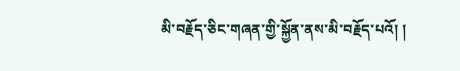མི་བརྗོད་ཅིང་གཞན་གྱི་སྐྱོན་ནས་མི་བརྗོད་པའོ། །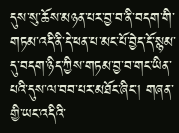དུས་སུ་ཆོས་མཉན་པར་བྱ་བ་ནི་བདག་གི་གཏམ་འདི་ནི་དེ་ཕན་པ་མང་པོ་བྱེད་དོ་སྙམ་དུ་བདག་ཉིད་ཀྱིས་གཏམ་བྱ་བ་གང་ཡིན་པའི་དུས་ལ་བབ་པར་མཐོང་ཞིང་། གཞན་གྱི་ཡང་འདིའི་